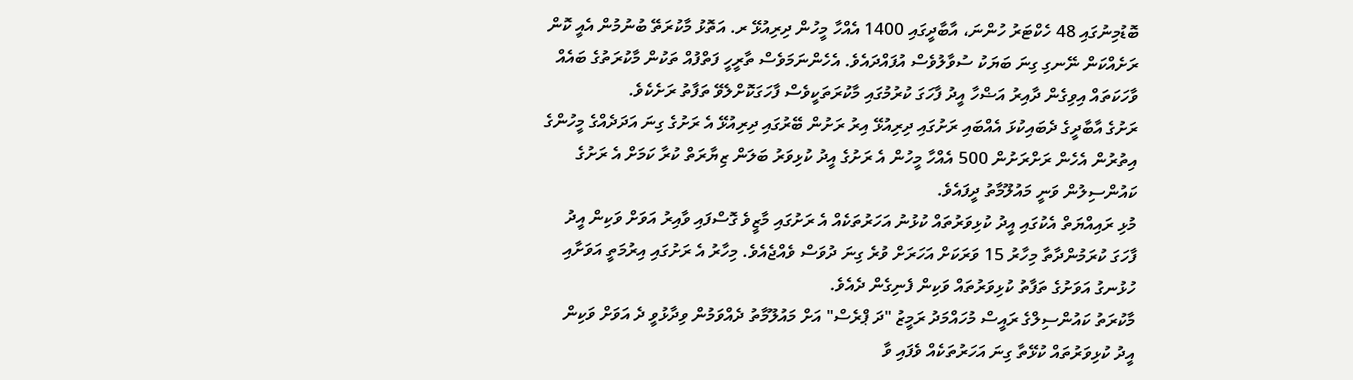ބޮޑުމިނުގައި 48 ހެކްޓަރު ހުންނަ، އާބާދީގައި 1400 އެއްހާ މީހުން ދިރިއުޅޭ ރ. އަތޮޅު މާކުރަތޭ ބުނުމުން އެއީ ކޮން ރަށެއްކަން ނޭނގި ގިނަ ބަޔަކު ސުވާލުވެސް އުފައްދައެވެ. އެހެންނަމަވެސް ތާރީހީ ފަތްފުއް ތަކުން މާކުރަތުގެ ބައެއް ވާހަކަތައް އިވިގެން ދާއިރު އަޟްހާ އީދު ފާހަގަ ކުރުމުގައި މާކުރަތަކީވެސް ފާހަގަކޮށްލެވޭ ތަފާތު ރަށެކެވެ.
ރަށުގެ އާބާދީގެ ދެބައިކުޅަ އެއްބައި ރަށުގައި ދިރިއުޅޭ އިރު ރަށުން ބޭރުގައި ދިރިއުޅޭ އެ ރަށުގެ ގިނަ އަދަދެއްގެ މީހުންގެ އިތުރުން އެހެން ރަށްރަށުން 500 އެއްހާ މީހުން އެ ރަށުގެ އީދު ކުޅިވަރު ބަލަން ޒިޔާރަތް ކުރާ ކަމަށް އެ ރަށުގެ ކައުންސިލުން ވަނީ މައުލޫމާތު ދީފައެވެ.
މުޅި ރައިއްޔަތް އެކުގައި އީދު ކުޅިވަރުތައް ކުޅުނު އަހަރުތަކެއް އެ ރަށުގައި މާޒީވެ ގޮސްފައި ވާއިރު އަވަށް ވަކިން އީދު ފާހަގަ ކުރަމުންދާތާ މިހާރު 15 ވަރަކަށް އަހަރަށް ވުރެ ގިނަ ދުވަސް ވެއްޖެއެވެ. މިހާރު އެ ރަށުގައި އިރުމަތީ އަވަށާއި ހުޅުނގު އަވަށުގެ ތަފާތު ކުޅިވަރުތައް ވަކިން ފެނިގެން ދެއެވެ.
މާކުރަތު ކައުންސިލްގެ ރައީސް މުހައްމަދު ރަމީޒު "ދަ ޕްރެސް" އަށް މައުލޫމާތު ދެއްވަމުން ވިދާޅުވީ ދެ އަވަށް ވަކިން އީދު ކުޅިވަރުތައް ކުޅޭތާ ގިނަ އަހަރުތަކެއް ވެފައި ވާ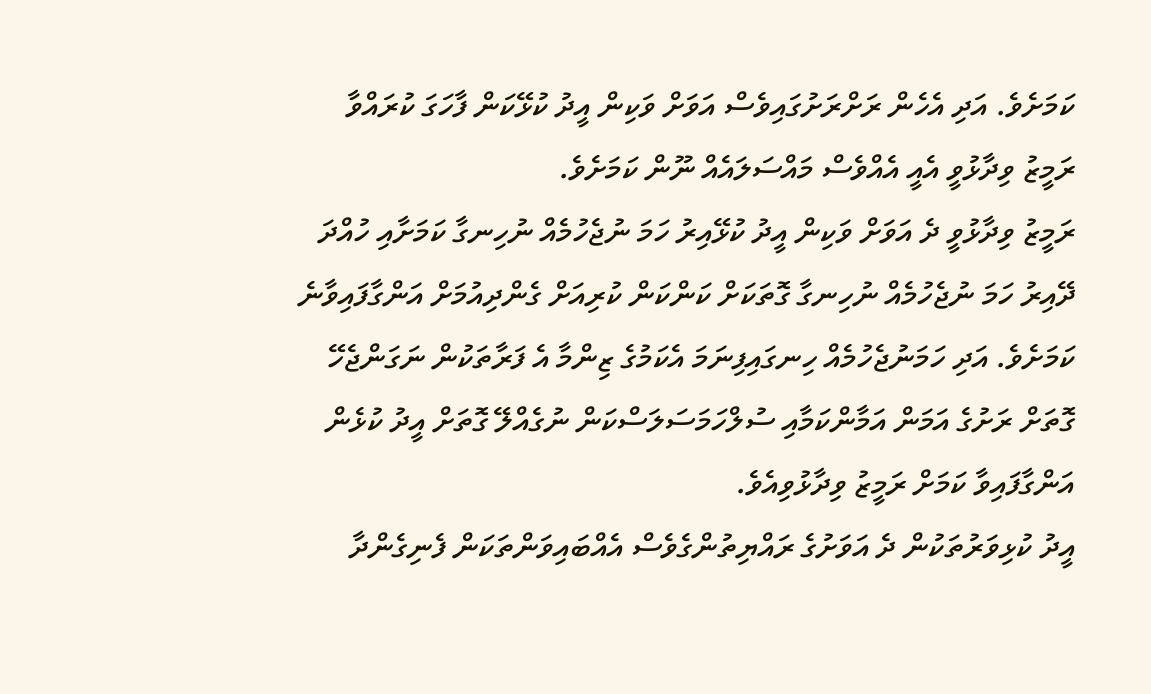ކަމަށެވެ. އަދި އެހެން ރަށްރަށުގައިވެސް އަވަށް ވަކިން އީދު ކުޅޭކަން ފާހަގަ ކުރައްވާ ރަމީޒު ވިދާޅުވީ އެއީ އެއްވެސް މައްސަލައެއް ނޫން ކަމަށެވެ.
ރަމީޒު ވިދާޅުވީ ދެ އަވަށް ވަކިން އީދު ކުޅޭއިރު ހަމަ ނުޖެހުމެއް ނުހިނގާ ކަމަށާއި ހުއްދަ ދޭއިރު ހަމަ ނުޖެހުމެއް ނުހިނގާ ގޮތަކަށް ކަންކަން ކުރިއަށް ގެންދިއުމަށް އަންގާފައިވާނެ ކަމަށެވެ. އަދި ހަމަނުޖެހުމެއް ހިނގައިފިނަމަ އެކަމުގެ ޒިންމާ އެ ފަރާތަކުން ނަގަންޖެހޭ ގޮތަށް ރަށުގެ އަމަން އަމާންކަމާއި ސުލްހަމަސަލަސްކަން ނުގެއްލޭ ގޮތަށް އީދު ކުޅެން އަންގާފައިވާ ކަމަށް ރަމީޒު ވިދާޅުވިއެވެ.
އީދު ކުޅިވަރުތަކުން ދެ އަވަށުގެ ރައްޔިތުންގެވެސް އެއްބައިވަންތަކަން ފެނިގެންދާ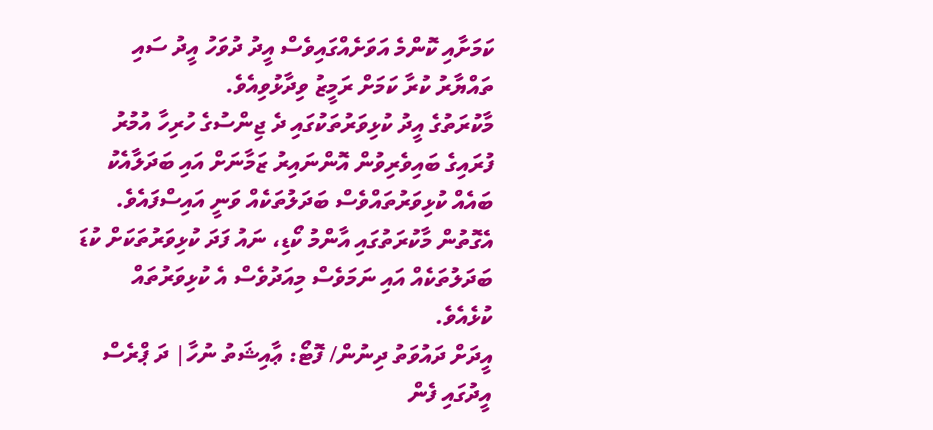ކަމަށާއި ކޮންމެ އަވަށެއްގައިވެސް އީދު ދުވަހު އީދު ސައި ތައްޔާރު ކުރާ ކަމަށް ރަމީޒު ވިދާޅުވިއެވެ.
މާކުރަތުގެ އީދު ކުޅިވަރުތަކުގައި ދެ ޖިންސުގެ ހުރިހާ އުމުރު ފުރައިގެ ބައިވެރިވުން އޮންނައިރު ޒަމާނަށް އައި ބަދަލާއެކު ބައެއް ކުޅިވަރުތައްވެސް ބަދަލުތަކެއް ވަނީ އައިސްފައެވެ. އެގޮތުން މާކުރަތުގައި އާންމު ކޯޑި، ނައު ފަދަ ކުޅިވަރުތަކަށް ކުޑަ ބަދަލުތަކެއް އައި ނަމަވެސް މިއަދުވެސް އެ ކުޅިވަރުތައް ކުޅެއެވެ.
އީދަށް ދައުވަތު ދިނުން/ ފޮޓޯ: ޢާއިޝަތު ނުހާ| ދަ ޕްރެސް
އީދުގައި ފެން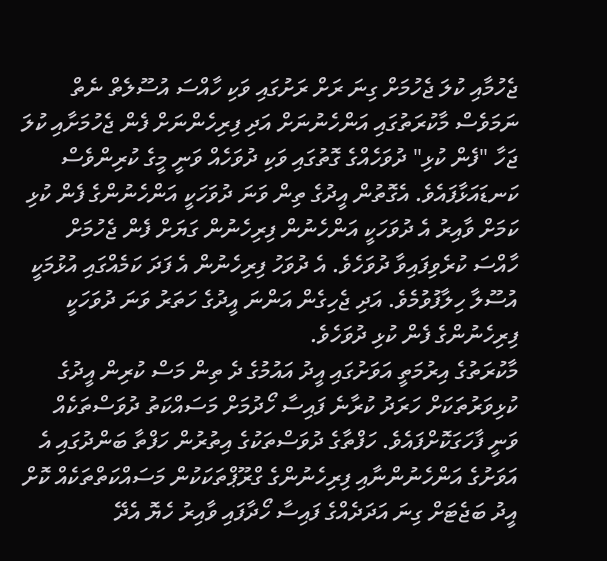ޖެހުމާއި ކުލަ ޖެހުމަށް ގިނަ ރަށް ރަށުގައި ވަކި ހާއްސަ އުސޫލެތް ނެތް ނަމަވެސް މާކުރަތުގައި އަންހެނުނަށް އަދި ފިރިހެންނަށް ފެން ޖެހުމަށާއި ކުލަ ޖަހާ "ފެން ކުޅި" ދުވަހެއްގެ ގޮތުގައި ވަކި ދުވަހެއް ވަނީ މީގެ ކުރިންވެސް ކަނޑައަޅާފައެވެ. އެގޮތުން އީދުގެ ތިން ވަނަ ދުވަހަކީ އަންހެނުންގެ ފެން ކުޅި ކަމަށް ވާއިރު އެ ދުވަހަކީ އަންހެނުން ފިރިހެނުން ގަޔަށް ފެން ޖެހުމަށް ހާއްސަ ކުރެވިފައިވާ ދުވަހެވެ. އެ ދުވަހު ފިރިހެނުން އެ ފަދަ ކަމެއްގައި އުޅުމަކީ އުސޫލާ ހިލާފުވުމެވެ. އަދި ޖެހިގެން އަންނަ އީދުގެ ހަތަރު ވަނަ ދުވަހަކީ ފިރިހެނުންގެ ފެން ކުޅި ދުވަހެވެ.
މާކުރަތުގެ އިރުމަތީ އަވަށުގައި އީދު އައުމުގެ ދެ ތިން މަސް ކުރިން އީދުގެ ކުޅިވަރުތަކަށް ހަރަދު ކުރާނެ ފައިސާ ހޯދުމަށް މަސައްކަތު ދުވަސްތަކެއް ވަނީ ފާހަގަކޮށްފައެވެ. ހަފްތާގެ ދުވަސްތަކުގެ އިތުރުން ހަފްތާ ބަންދުގައި އެ އަވަށުގެ އަންހެނުންނާއި ފިރިހެނުންގެ ގްރޫޕްތަކަކުން މަސައްކަތްތަކެއް ކޮށް އީދު ބަޖެޓަށް ގިނަ އަދަދެއްގެ ފައިސާ ހޯދާފައި ވާއިރު ހެޔޮ އެދޭ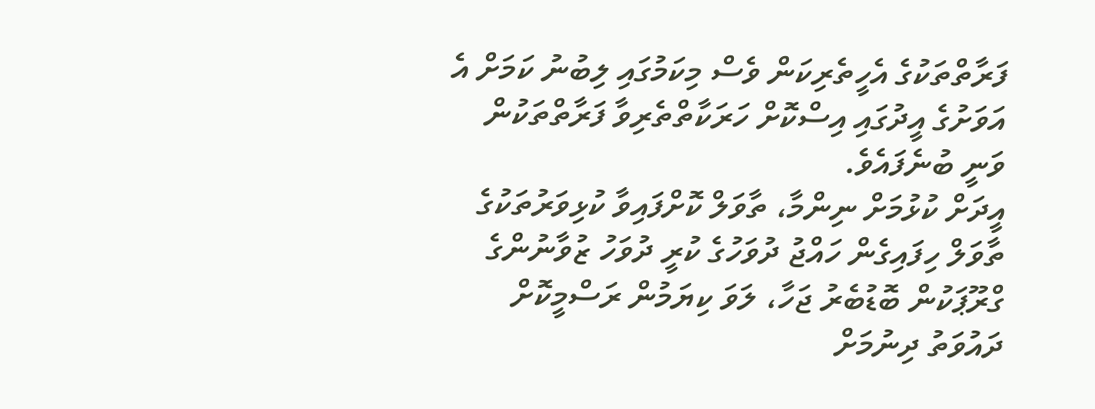ފަރާތްތަކުގެ އެހީތެރިކަން ވެސް މިކަމުގައި ލިބުނު ކަމަށް އެ އަވަށުގެ އީދުގައި އިސްކޮށް ހަރަކާތްތެރިވާ ފަރާތްތަކުން ވަނީ ބުނެފައެވެ.
އީދަށް ކުޅުމަށް ނިންމާ، ތާވަލް ކޮށްފައިވާ ކުޅިވަރުތަކުގެ ތާވަލް ހިފައިގެން ހައްޖު ދުވަހުގެ ކުރީ ދުވަހު ޒުވާނުންގެ ގްރޫޕަކުން ބޮޑުބެރު ޖަހާ، ލަވަ ކިޔަމުން ރަސްމީކޮށް ދައުވަތު ދިނުމަށް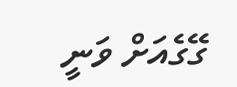ގޭގެއަށް ވަނީ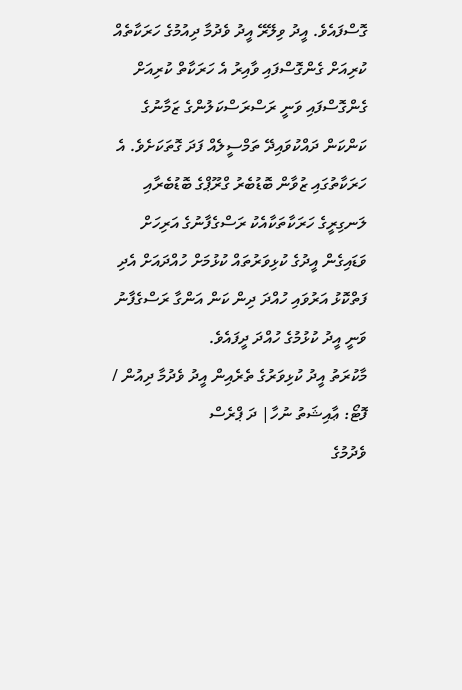ގޮސްފައެވެ. އީދު ވިލޭރޭ އީދު ވެދުމާ ދިއުމުގެ ހަރަކާތެއް ކުރިއަށް ގެންގޮސްފައި ވާއިރު އެ ހަރަކާތް ކުރިއަށް ގެންގޮސްފައި ވަނީ ރަސްރަސްކަލުންގެ ޒަމާނުގެ ކަންކަން ދައްކުވައިދޭ ތަމްސީލެއް ފަދަ ގޮތަކަށެވެ. އެ ހަރަކާތުގައި ޒުވާން ބޮޑުބެރު ގްރޫޕްގެ ބޮޑުބެރާއި ލަނގިރީގެ ހަރަކާތަކާއެކު ރަސްގެފާނުގެ އަރިހަށް ވަޑައިގެން އީދުގެ ކުޅިވަރުތައް ކުޅުމަށް ހުއްދައަށް އެދި ފަތްކޮޅު އަރުވައި ހުއްދަ ދިން ކަން އަންގާ ރަސްގެފާނު ވަނީ އީދު ކުޅުމުގެ ހުއްދަ ދީފައެވެ.
މާކުރަތު އީދު ކުޅިވަރުގެ ތެރެއިން އީދު ވެދުމާ ދިއުން / ފޮޓޯ: ޢާއިޝަތު ނުހާ| ދަ ޕްރެސް
ވެދުމުގެ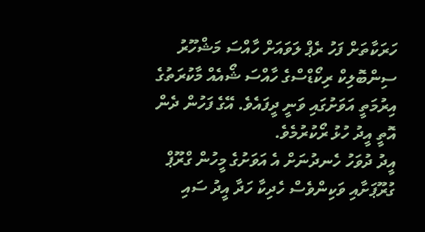ހަރަކާތަށް ފަހު ރެޕް ލަވައަށް ހާއްސަ މަޝްހޫރު ސިންބޮލިކް ރިކޯޑްސްގެ ހާއްސަ ޝޯއެއް މާކުރަތުގެ އިރުމަތީ އަވަށުގައި ވަނީ ދީފައެވެ. އޭގެ ފަހުން ދެން އޮތީ އީދު ހުޅު ރޯކުރުމެވެ.
އީދު ދުވަހު ހެނދުނަށް އެ އަވަށުގެ މީހުން ގްރޫޕް ގުރޫޕަށާއި ވަކިންވެސް ހެދިކާ ހަދާ އީދު ސައި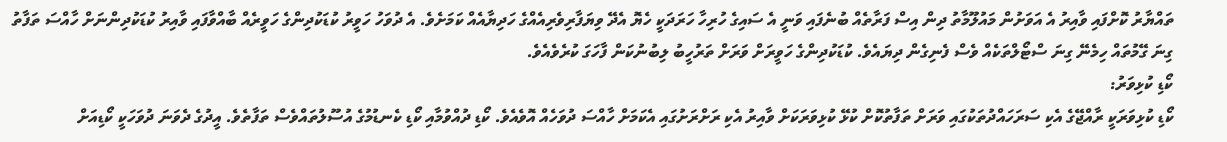ތައްޔާރު ކޮށްފައި ވާއިރު އެ އަވަށުން މައުލޫމާތު ދިން އިސް ފަރާތެއް ބުނެފައި ވަނީ އެ ސައިގެ ހުރިހާ ހަރަދަކީ ހެޔޮ އެދޭ ވިޔަފާރިވެރިއެއްގެ ހަދިޔާއެއް ކަމަށެވެ. އެ ދުވަހު ހަވީރު ކުޑަކުދިންގެ ހަވީރެއް ބާއްވާފައި ވާއިރު ކުޑަކުދިންނަށް ހާއްސަ ތަފާތު ގިނަ ގޭމުތައް ހިމެނޭ ގިނަ ސްޓޯލްތަކެއް ވެސް ފެނިގެން ދިޔައެވެ. ކުޑަކުދިންގެ ހަވީރަށް ވަރަށް ތަރުހީބު ލިބުނުކަން ފާހަގަ ކުރެވެއެވެ.
ކޯޑި ކުޅިވަރު:
ކޯޑި ކުޅިވަރަކީ ރާއްޖޭގެ އެކި ސަރަހައްދުތަކުގައި ވަރަށް ތަފާތުކޮށް ކުޅޭ ކުޅިވަރަކަށް ވާއިރު އެކި ރަށްރަށުގައި އެކަމަށް ހާއްސަ ދުވަހެއް އޮވެއެވެ. ކޯޑި ދުއްވުމާއި ކޯޑި ކެނޑުމުގެ އުސޫލުތައްވެސް ތަފާތެވެ. އީދުގެ ދެވަނަ ދުވަހަކީ ކޯޑިއަށް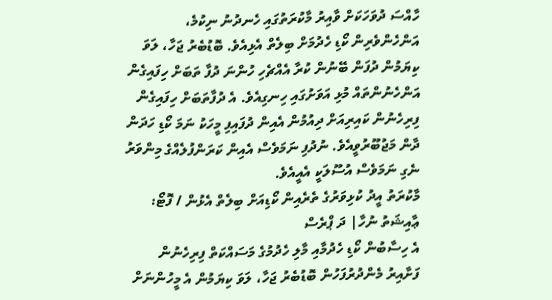ހާއްސަ ދުވަހަކަށް ވާއިރު މާކުރަތުގައި ހެނދުނު ނިކުމެ، އަންހެންވެރިން ކޯޑި ހެދުމަށް ބިލެތް އެޅިއެވެ. ބޮޑުބެރު ޖަހާ، ލަވަ ކިޔަމުން ދުފަން ބޭނުން ކުރާ އެއްޗެހި ހުންނަ ދުފާ ތަބަށް ހިފައިގެން އަންހެނުންތައް މުޅި އަވަށުގައި ހިނގިއެވެ. އެ ދުފާތަބަށް ހިފައިގެން ފިރިހެނުން ކައިރިއަށް ދިއުމުން އެއިން ދުފައިފި މީހަކު ނަމަ ކޯޑި ހަދަން ދާން މަޖުބޫރުވީއެވެ. ނުދުފި ނަމަވެސް އެއިން ކަރަންފުލެއްގެ މިންވަރު ނެގި ނަމަވެސް އުސޫލަކީ އެއީއެވެ.
މާކުރަތު އީދު ކުޅިވަރުގެ ތެރެއިން ކޯޑިއަށް ބިލެތް އެޅުން / ފޮޓޯ: ޢާއިޝަތު ނުހާ| ދަ ޕްރެސް
އެ ހިސާބުން ކޯޑި ހެދުމާއި މާލި ހެދުމުގެ މަސައްކަތް ފިރިހެނުން ފަށާއިރު މެންދުރުފަހުން ބޮޑުބެރު ޖަހާ، ލަވަ ކިޔަމުން އެ މީހުންނަށް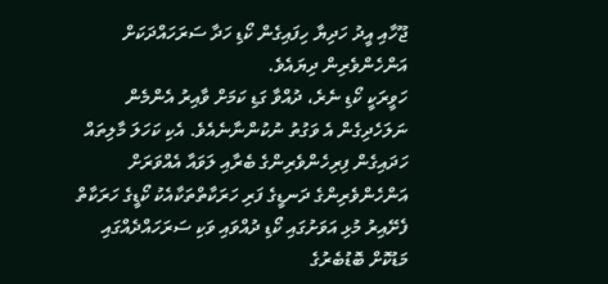ޖޫހާއި އީދު ހަދިޔާ ހިފައިގެން ކޯޑި ހަދާ ސަރަހައްދަކަށް އަންހެންވެރިން ދިޔައެވެ.
ހަވީރަކީ ކޯޑި ނެރެ، ދުއްވާ ގަޑި ކަމަށް ވާއިރު އެންމެން ނަލަހެދިގެން އެ ވަގުތު ނުކުންނާނެއެވެ. އެކި ކަހަލަ މާލިތައް ހަދައިގެން ފިރިހެންވެރިންގެ ބެރާއި ލަވައާ އެއްވަރަށް އަންހެންވެރިންގެ ދަނޑީގެ ފަރި ހަރަކާތްތަކާއެކު ކޯޑީގެ ހަރަކާތް ފެށޭއިރު މުޅި އަވަށުގައި ކޯޑި ދުއްވައި ވަކި ސަރަހައްދެއްގައި މަޑުކޮށް ބޮޑުބެރުގެ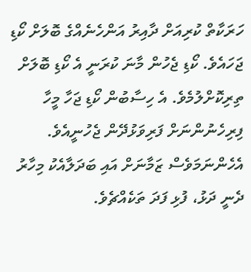ހަރަކާތް ކުރިއަށް ދާއިރު އަންހެނެއްގެ ބޮލަށް ކޯޑި ޖަހައެވެ. ކޯޑި ޖެހުން މާނަ ކުރަނީ އެ ކޯޑި ބޮލަށް ތިރިކޮށްލުމެވެ. އެ ހިސާބުން ކޯޑި ޖަހާ މީހާ ފިރިހެނުންނަށް ފަރިވަޅުދޭން ޖެހުނީއެވެ. އެހެންނަމަވެސް ޒަމާނަށް އައި ބަދަލާއެކު މިހާރު ދެނީ ދަޅު، ފުޅި ފަދަ ތަކެއްޗެވެ.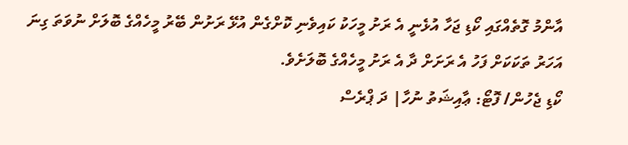އާންމު ގޮތެއްގައި ކޯޑި ޖަހާ އުޅެނީ އެ ރަށު މީހަކު ކައިވެނި ކޮށްގެން އުޅޭ ރަށުން ބޭރު މީހެއްގެ ބޮލަށް ނުވަތަ ގިނަ އަހަރު ތަކަކަށް ފަހު އެ ރަށަށް ދާ އެ ރަށު މީހެއްގެ ބޮލަށެވެ.
ކޯޑި ޖެހުން/ ފޮޓޯ: ޢާއިޝަތު ނުހާ| ދަ ޕްރެސް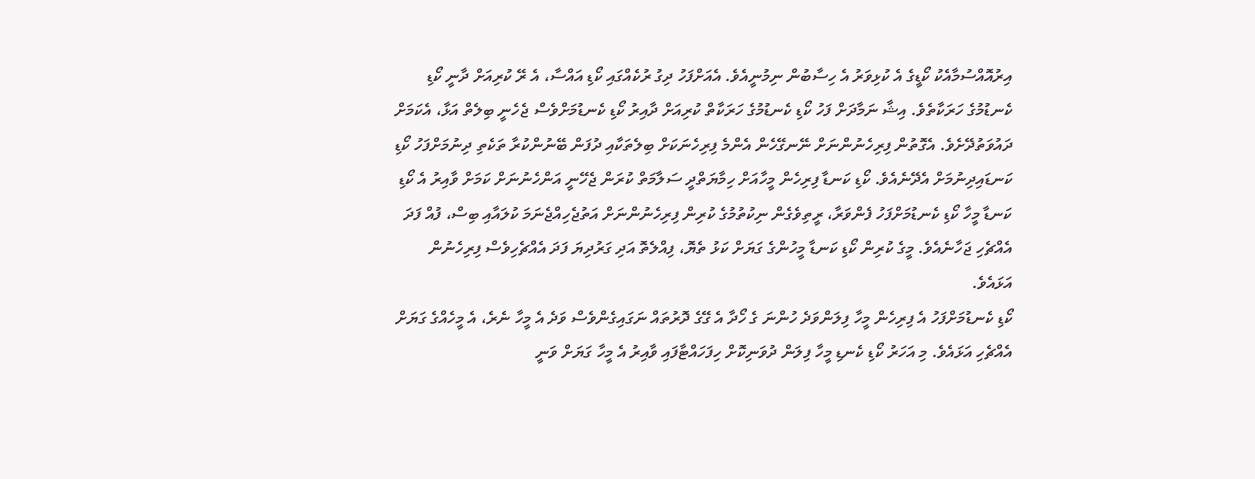އިރުއޮއްސުމާއެކު ކޯޑީގެ އެ ކުޅިވަރު އެ ހިސާބުން ނިމުނީއެވެ. އެއަށްފަހު ދިގު ރުކެއްގައި ކޯޑި އައްސާ، އެ ރޭ ކުރިއަށް ދާނީ ކޯޑި ކެނޑުމުގެ ހަރަކާތެވެ. އިޝާ ނަމާދަށް ފަހު ކޯޑި ކެނޑުމުގެ ހަރަކާތް ކުރިއަށް ދާއިރު ކޯޑި ކެނޑުމަށްވެސް ޖެހެނީ ބިލެތް އަޅާ، އެކަމަށް ދައުވަތުދޭށެވެ. އެގޮތުން ފިރިހެނުންނަށް ނޭނގޭހެން އެންމެ ފިރިހެނަކަށް ބިލެތަކާއި ދުފަން ބޭނުންކުރާ ތަކެތި ދިނުމަށްފަހު ކޯޑި ކަނޑައިދިނުމަށް އެދޭނެއެވެ. ކޯޑި ކަނޑާ ފިރިހެން މީހާއަށް ހިމާޔަތްދީ ސަލާމަތް ކުރަން ޖެހޭނީ އަންހެނުނަށް ކަމަށް ވާއިރު އެ ކޯޑި ކަނޑާ މީހާ ކޯޑި ކެނޑުމަށްފަހު ފެންވަރާ، ރީތިވެގެން ނިކުތުމުގެ ކުރިން ފިރިހެނުންނަށް އަތުޖެހިއްޖެނަމަ ކުލައާއި ބިސް، ފުއް ފަދަ އެއްޗެހި ޖަހާނެއެވެ. މީގެ ކުރިން ކޯޑި ކަނޑާ މީހުންގެ ގަޔަށް ކަޅު ތެޔޮ، ފިއްލެތޮ އަދި ގަރުދިޔަ ފަދަ އެއްޗެހިވެސް ފިރިހެނުން އަޅައެވެ.
ކޯޑި ކެނޑުމަށްފަހު އެ ފިރިހެން މީހާ ފިލަންވަދެ ހުންނަ ގެ ހޯދާ އެ ގޭގެ ދޮރުތައް ނަގައިގެންވެސް ވަދެ އެ މީހާ ނެރެ، އެ މީހެއްގެ ގަޔަށް އެއްޗެހި އަޅައެވެ. މި އަހަރު ކޯޑި ކެނޑި މީހާ ފިލަން ދުވަނިކޮށް ހިފަހައްޓާފައި ވާއިރު އެ މީހާ ގަޔަށް ވަނީ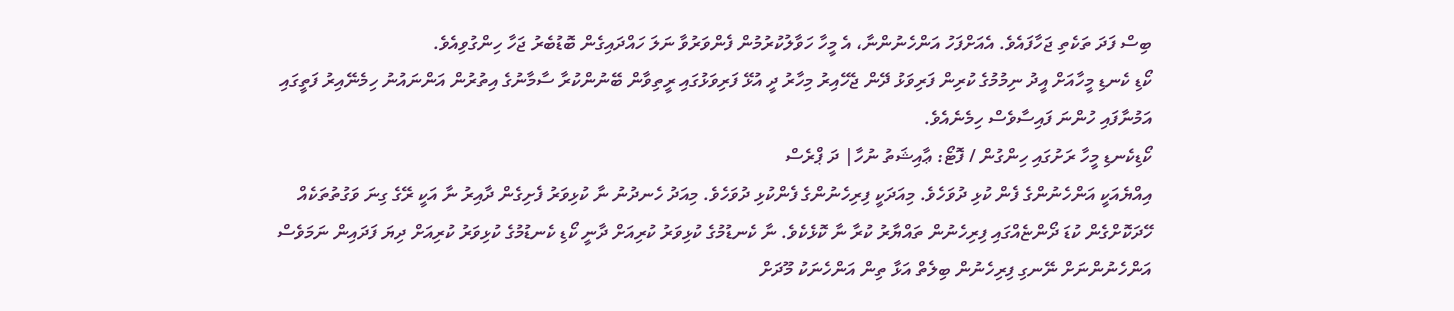ބިސް ފަދަ ތަކެތި ޖަހާފައެވެ. އެއަށްފަހު އަންހެނުންނާ، އެ މީހާ ހަވާލުކުރުމުން ފެންވަރުވާ ނަލަ ހައްދައިގެން ބޮޑުބެރު ޖަހާ ހިންގުވިއެވެ.
ކޯޑި ކެނޑި މީހާއަށް އީދު ނިމުމުގެ ކުރިން ފަރިވަޅު ދޭން ޖެހޭއިރު މިހާރު ދީ އުޅޭ ފަރިވަޅުގައި ރީތިވާން ބޭނުންކުރާ ސާމާނުގެ އިތުރުން އަންނައުނު ހިމެނޭއިރު ފަތީގައި އަމުނާފައި ހުންނަ ފައިސާވެސް ހިމެނެއެވެ.
ކޯޑިކެނޑި މީހާ ރަށުގައި ހިންގުން / ފޮޓޯ: ޢާއިޝަތު ނުހާ| ދަ ޕްރެސް
އިއްޔެއަކީ އަންހެނުންގެ ފެން ކުޅި ދުވަހެވެ. މިއަދަކީ ފިރިހެނުންގެ ފެންކުޅި ދުވަހެވެ. މިއަދު ހެނދުނު ނާ ކުޅިވަރު ފެށިގެން ދާއިރު ނާ އަކީ ރޭގެ ގިނަ ވަގުތުތަކެއް ހޭދަކޮށްގެން ކުޑަ ދޯންޏެއްގައި ފިރިހެނުން ތައްޔާރު ކުރާ ނާ ކޮޅެކެވެ. ނާ ކެނޑުމުގެ ކުޅިވަރު ކުރިއަށް ދާނީ ކޯޑި ކެނޑުމުގެ ކުޅިވަރު ކުރިއަށް ދިޔަ ފަދައިން ނަމަވެސް އަންހެނުންނަށް ނޭނގި ފިރިހެނުން ބިލެތް އަޅާ ތިން އަންހެނަކު މޫދަށް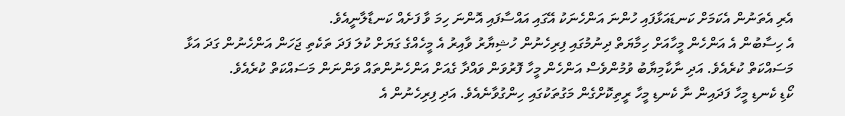އެރި އެތަނުން އެކަމަށް ކަނޑައަޅާފައި ހުންނަ އަންހެނަކު އޭގައި އައްސާފައި އޮންނަ ހިމަ ވާ ފަށެއް ކަނޑާލާނީއެވެ.
އެ ހިސާބުން އެ އަންހެން މީހާއަށް ހިމާޔަތް ދިނުމުގައި ފިރިހެނުން ހުޝިޔާރު ވާއިރު އެ މީހެއްގެ ގަޔަށް ކުލަ ފަދަ ތަކެތި ޖަހަން އަންހެނުން ގަދަ އަޅާ މަސައްކަތް ކުރެއެވެ. އަދި ނާކާމިޔާބު ވުމުންވެސް އަންހެން މީހާ ފޮރުވަން ވައްދާ ގެއަށް އަންހެނުންތައް ވަންނަން މަސައްކަތް ކުރެއެވެ.
ކޯޑި ކެނޑި މީހާ ފަދައިން ނާ ކެނޑި މީހާ ރީތިކޮށްގެން މަގުތަކުގައި ހިންގުވާނެއެވެ. އަދި ފިރިހެނުން އެ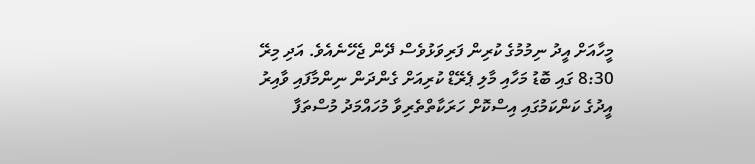މީހާއަށް އީދު ނިމުމުގެ ކުރިން ފަރިވަޅުވެސް ދޭން ޖެހޭނެއެވެ. އަދި މިރޭ 8:30 ގައި ބޮޑު މަހާއި މާލި ޕެރޭޑް ކުރިއަށް ގެންދަން ނިންމާފައި ވާއިރު އީދުގެ ކަންކަމުގައި އިސްކޮށް ހަރަކާތްތެރިވާ މުހައްމަދު މުސްތަފާ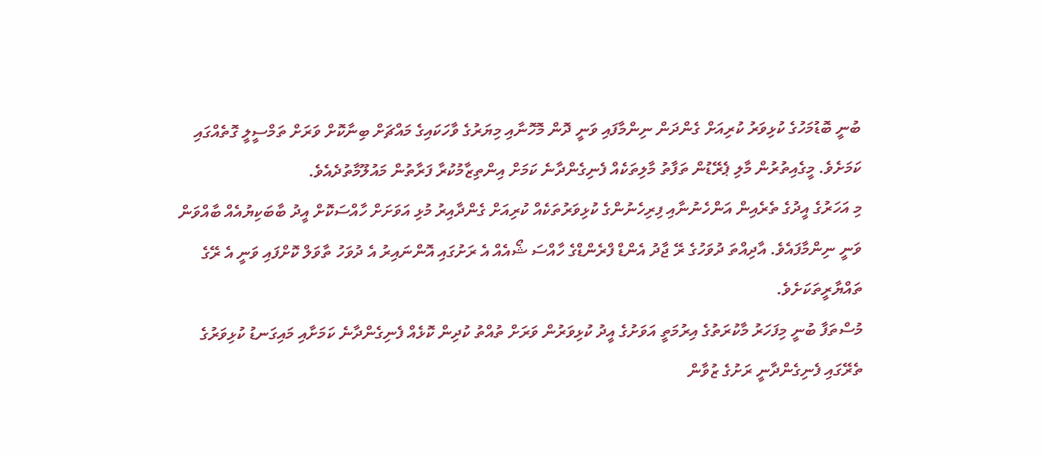ބުނީ ބޮޑުމަހުގެ ކުޅިވަރު ކުރިއަށް ގެންދަން ނިންމާފައި ވަނީ ދޮން މޮހޮނާއި މިޔަރުގެ ވާހަކައިގެ މައްޗަށް ބިނާކޮށް ވަރަށް ތަމްސީލީ ގޮތެއްގައި ކަމަށެވެ. މީގެއިތުރުން މާލި ޕެރޭޑުން ތަފާތު މާލިތަކެއް ފެނިގެންދާނެ ކަމަށް އިންތިޒާމުކުރާ ފަރާތުން މައުލޫމާތުދެއެވެ.
މި އަހަރުގެ އީދުގެ ތެރެއިން އަންހެނުނާއި ފިރިހެނުންގެ ކުޅިވަރުތަކެއް ކުރިއަށް ގެންދާއިރު މުޅި އަވަށަށް ހާއްސަކޮށް އީދު ބާބަކިޔުއެއް ބާއްވަން ވަނީ ނިންމާފައެވެ. އާދިއްތަ ދުވަހުގެ ރޭ ޖާދު އެންޑް ފްރެންޑްގެ ހާއްސަ ޝޯއެއް އެ ރަށުގައި އޮންނައިރު އެ ދުވަހު ތާވަލް ކޮށްފައި ވަނީ އެ ރޭގެ ތައްޔާރީތަކަށެވެ.
މުސްތަފާ ބުނީ މިފަހަރު މާކުރަތުގެ އިރުމަތީ އަވަށުގެ އީދު ކުޅިވަރުން ވަރަށް ތުއްތު ކުދިން ކޮޅެއް ފެނިގެންދާނެ ކަމަށާއި މައިގަނޑު ކުޅިވަރުގެ ތެރޭގައި ފެނިގެންދާނީ ރަށުގެ ޒުވާން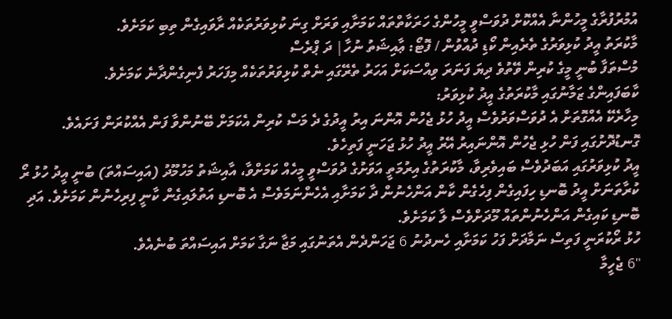އުމުރުފުރާގެ މީހުންނާ އެއްކޮށް ދުވަސްވީ މީހުންގެ ހަރަކާތްތައް ކަމަށާއި ވަރަށް ގިނަ ކުޅިވަރުތަކެއް ރާވައިގެން ތިބި ކަމަށެވެ.
މާކުރަތު އީދު ކުޅިވަރުގެ ތެރެއިން ކޯޑި ދުއްވުން / ފޮޓޯ: ޢާއިޝަތު ނުހާ| ދަ ޕްރެސް
މުސްތަފާ ބުނީ މީގެ ކުރިން ވޭތުވެ ދިޔަ ފަނަރަ ވިއްސަކަށް އަހަރު ތެރޭގައި ނެތް ކުޅިވަރުތަކެއް މިފަހަރު ފެނިގެންދާނެ ކަމަށެވެ.
ކާބަފައިންގެ ޒަމާނުގައި މާކުރަތުގެ އީދު ކުޅިވަރު:
މިހާރެކޭ އެއްގޮތަށް އެ ދުވަސްވަރުވެސް އީދު ހުޅު ޖެހުން އޮންނަ އިރު އީދުގެ ދެ މަސް ކުރިން އެކަމަށް ބޭނުންވާ ފަން އެއްކުރަން ފަށައެވެ. ގޮނޑުދޮށުގައި ފަން ހުޅި ޖެހުން އޮންނައިރު އޭރު އީދު ހުޅު ޖަހަނީ ފަތިހެވެ.
އީދު ކުޅިވަރުގައި އަބަދުވެސް ބައިވެރިވާ، މާކުރަތުގެ އިރުމަތީ އަވަށުގެ ދުވަސްވީ މީހެއް ކަމަށްވާ، އާއިޝަތު މަހުމޫދު (އައިސައްތަ) ބުނީ އީދު ހުޅު ރޯ ކުރާތަނަށް އީދު ބޮނޑި ހިފައިގެން ފިހެގެން ކާން އަންހެނުން ދާ ކަމަށާއި އެހެންނަމަވެސް އެ ބޮނޑި އަތުލައިގެން ކާނީ ފިރިހެނުން ކަމަށެވެ. އަދި ބޮނޑި ކައިގެން އަންހެނުންތައް މޫދަށްވެސް ލާ ކަމަށެވެ.
ހުޅު ރޯކުރަނީ ފަތިސް ނަމާދަށް ފަހު ކަމަށާއި ހެނދުނު 6 ޖަހަންދެން އެތަނުގައި މަޖާ ނަގާ ކަމަށް އައިސައްތަ ބުނެއެވެ.
"6 ޖެހީމާ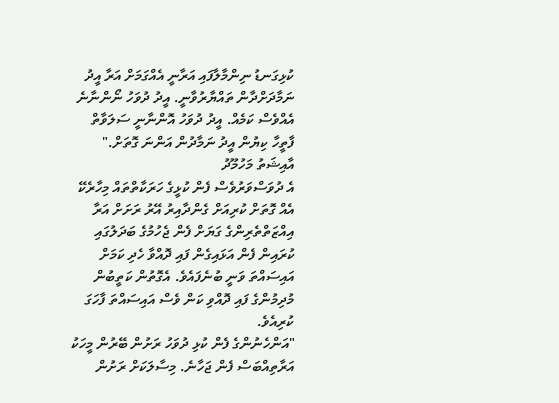ކުޅިގަނޑު ނިންމާލާފައި އަރާނީ އެއްގަމަށް އަރާ އީދު ނަމާދަށްދާން ތައްޔާރުވާނީ. އީދު ދުވަހު ނޯންނާނެ އެއްވެސް ކަމެއް. އީދު ދުވަހު އޮންނާނީ ސަލަވާތް ފާތީހާ ކިޔުން އީދު ނަމާދުން އަންނަ ގޮތަށް."
އާއިޝަތު މަހުމޫދު
އެ ދުވަސްވަރުވެސް ފެން ކުޅީގެ ހަރަކާތްތައް މިހާރެކޭ އެއް ގޮތަށް ކުރިއަށް ގެންދާއިރު އޭރު ރަށަށް އަރާ އިއްޒަތްތެރިންގެ ގަޔަށް ފެން ޖެހުމުގެ ބަދަލުގައި ކުރައިން ފެން އަޅައިގެން ފައި ދޮއްވާ ހެދި ކަމަށް އައިސައްތަ ވަނީ ބުނެފައެވެ. އެގޮތުން ކަތީބުން މުދިމުންގެ ފައި ދޮއްވި ކަން ވެސް އައިސައްތަ ފާހަގަ ކުރިއެވެ.
"އަންހެނުންގެ ފެން ކުޅި ދުވަހު ރަށުން ބޭރުން މީހަކު އަރާތިއްބަސް ފެން ޖަހާނެ. މިސާލަކަށް ރަށުން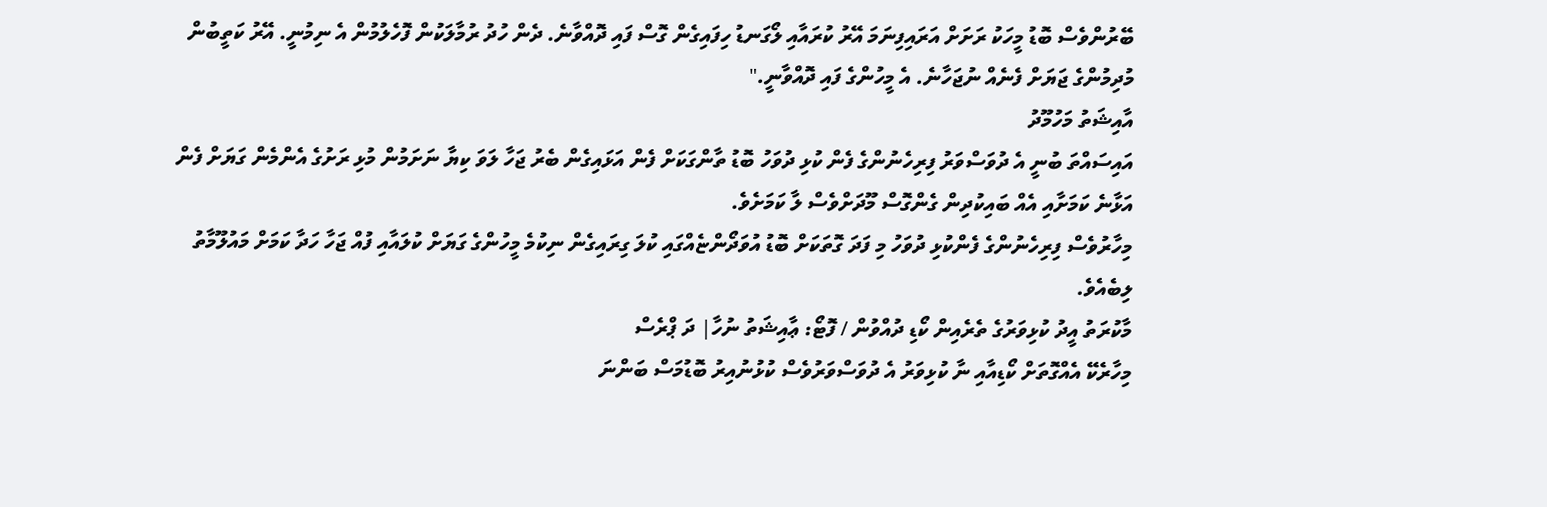ބޭރުންވެސް ބޮޑު މީހަކު ރަށަށް އަރައިފިނަމަ އޭރު ކުރައާއި ލޯގަނޑު ހިފައިގެން ގޮސް ފައި ދޮއްވާނެ. ދެން ހުދު ރުމާލަކުން ފޮހެލުމުން އެ ނިމުނީ. އޭރު ކަތީބުން މުދިމުންގެ ޖަޔަށް ފެނެއް ނުޖަހާނެ. އެ މީހުންގެ ފައި ދޮއްވާނީ."
އާއިޝަތު މަހުމޫދު
އައިސައްތަ ބުނީ އެ ދުވަސްވަރު ފިރިހެނުންގެ ފެން ކުޅި ދުވަހު ބޮޑު ތާންގަކަށް ފެން އަޅައިގެން ބެރު ޖަހާ ލަވަ ކިޔާ ނަށަމުން މުޅި ރަށުގެ އެންމެން ގަޔަށް ފެން އަޅާނެ ކަމަށާއި އެއް ބައިކުދިން ގެންގޮސް މޫދަށްވެސް ލާ ކަމަށެވެ.
މިހާރުވެސް ފިރިހެނުންގެ ފެންކުޅި ދުވަހު މި ފަދަ ގޮތަކަށް ބޮޑު އުވަދޯންޏެއްގައި ކުލަ ގިރައިގެން ނިކުމެ މީހުންގެ ގަޔަށް ކުލައާއި ފުއް ޖަހާ ހަދާ ކަމަށް މައުލޫމާތު ލިބެއެވެ.
މާކުރަތު އީދު ކުޅިވަރުގެ ތެރެއިން ކޯޑި ދުއްވުން / ފޮޓޯ: ޢާއިޝަތު ނުހާ| ދަ ޕްރެސް
މިހާރެކޭ އެއްގޮތަށް ކޯޑިއާއި ނާ ކުޅިވަރު އެ ދުވަސްވަރުވެސް ކުޅުނުއިރު ބޮޑުމަސް ބަންނަ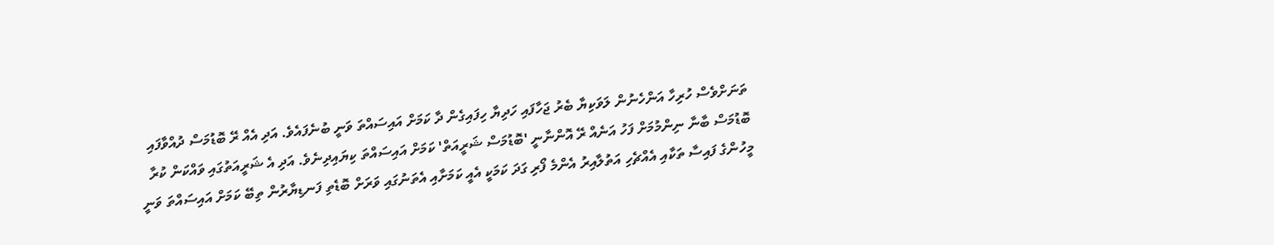ތަނަށްވެސް ހުރިހާ އަންހެނުން ލަވަކިޔާ ބެރު ޖަހާފައި ހަދިޔާ ހިފައިގެން ދާ ކަމަށް އައިސައްތަ ވަނީ ބުނެފައެވެ. އަދި އެއް ރޭ ބޮޑުމަސް ދުއްވާފައި ބޮޑުމަސް ބާނާ ނިންމުމަށް ފަހު އަނެއް ރޭ އޮންނާނީ 'ބޮޑުމަސް ޝަރީއަތް' ކަމަށް އައިސައްތަ ކިޔައިދިނެވެ. އަދި އެ ޝަރީއަތުގައި ވައްކަން ކުރާ މީހުންގެ ފައިސާ ތަކާއި އެއްޗެހި އަތުލާއިރު އެންމެ ފޯރި ގަދަ ކަމަކީ އެއީ ކަމަށާއި އެތަނުގައި ވަރަށް ބޮޑެތި ފަނޑިޔާރުން ތިބޭ ކަމަށް އައިސައްތަ ވަނީ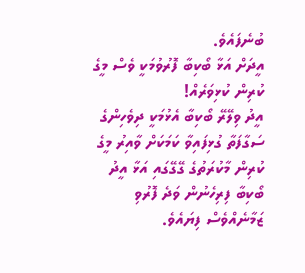ބުނެފައެވެ.
އީދަށް އަޅާ ބޯކިބާ ފޮރުވުމަކީ ވެސް މީގެ ކުރިން ކުޅިވަރެއް!
އީދު ވިލޭރޭ ބޯކިބާ އެޅުމަކީ ދިވެހިންގެ ސަގާފަތާ ގުޅިފައިވާ ކަމަކަށް ވާއިރު މީގެ ކުރިން މާކުރަތުގެ ގޭގޭގައި އަޅާ އީދު ބޯކިބާ ފިރިހެނުން ވަދެ ފޮރުވި ޒަމާނެއްވެސް ފިޔައެވެ.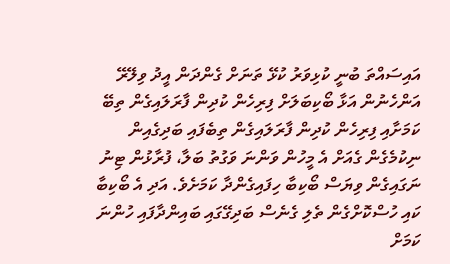އައިސައްތަ ބުނީ ކުޅިވަރު ކުޅޭ ތަނަށް ގެންދަން އީދު ވިލޭރޭ އަންހެނުން އަޅާ ބޯކިބަލަށް ފިރިހެން ކުދިން ފާރަލައިގެން ތިބޭ ކަމަށާއި ފިރިހެން ކުދިން ފާރަލައިގެން ތިބެފައި ބަދިގެއިން ނިކުމެގެން ގެއަށް އެ މީހުން ވަންނަ ވަގުތު ބަލާ، ފުރާޅުން ޓިނު ނަގައިގެން ވިޔަސް ބޯކިބާ ހިފައިގެންދާ ކަމަށެވެ. އަދި އެ ބޯކިބާ ކައި ހުސްކޮށްގެން ތެލި ގެނެސް ބަދިގޭގައި ބައިންދާފައި ހުންނަ ކަމަށް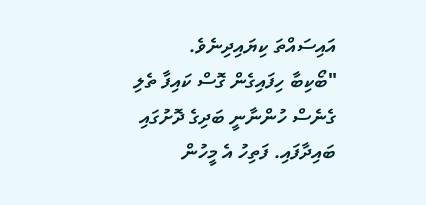އައިސައްތަ ކިޔައިދިނެވެ.
"ބޯކިބާ ހިފައިގެން ގޮސް ކައިފާ ތެލި ގެނެސް ހުންނާނީ ބަދިގެ ދޮށުގައި ބައިދާފައި. ފަތިހު އެ މީހުން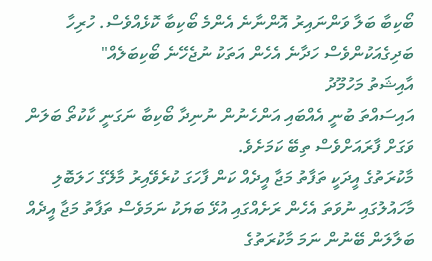ބޯކިބާ ބަލާ ވަންނައިރު އޮންނާނެ އެންމެ ބޯކިބާ ކޮޅެއްވެސް. ހުރިހާ ބަދިގެއަކުންވެސް ހަދާނެ އެހެން އަތަކު ނުޖެހޭނެ ބޯކިބަލެއް"
އާއިޝަތު މަހުމޫދު
އައިސައްތަ ބުނީ އެއްބައި އަންހެނުން ނުނިދާ ބޯކިބާ ނަގަނީ ކާކުތޯ ބަލަން ވަގަށް ފާރައަށްވެސް ތިބޭ ކަމަށެވެ.
މާކުރަތުގެ އީދަކީ ތަފާތު މަޖާ އީދެއް ކަން ފާހަގަ ކުރެވޭއިރު މާލޭގެ ހަލަބޮލި މާހައުލުގައި ނުވަތަ އެހެން ރަށެއްގައި އުޅޭ ބަޔަކު ނަމަވެސް ތަފާތު މަޖާ އީދެއް ބަލާލަން ބޭނުން ނަމަ މާކުރަތުގެ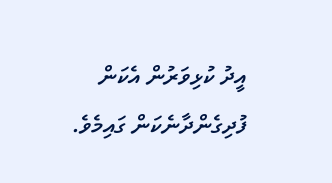އީދު ކުޅިވަރުން އެކަން ފުދިގެންދާނެކަން ގައިމެވެ.